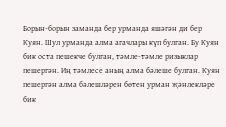Борын-борын заманда бер урманда яшәгән ди бер Куян. Шул урманда алма агачлары күп булган. Бу Куян бик оста пешекче булган, тәмле-тәмле ризыклар пешергән. Иң тәмлесе аның алма бәлеше булган. Куян пешергән алма бәлешләрен бөтен урман җәнлекләре бик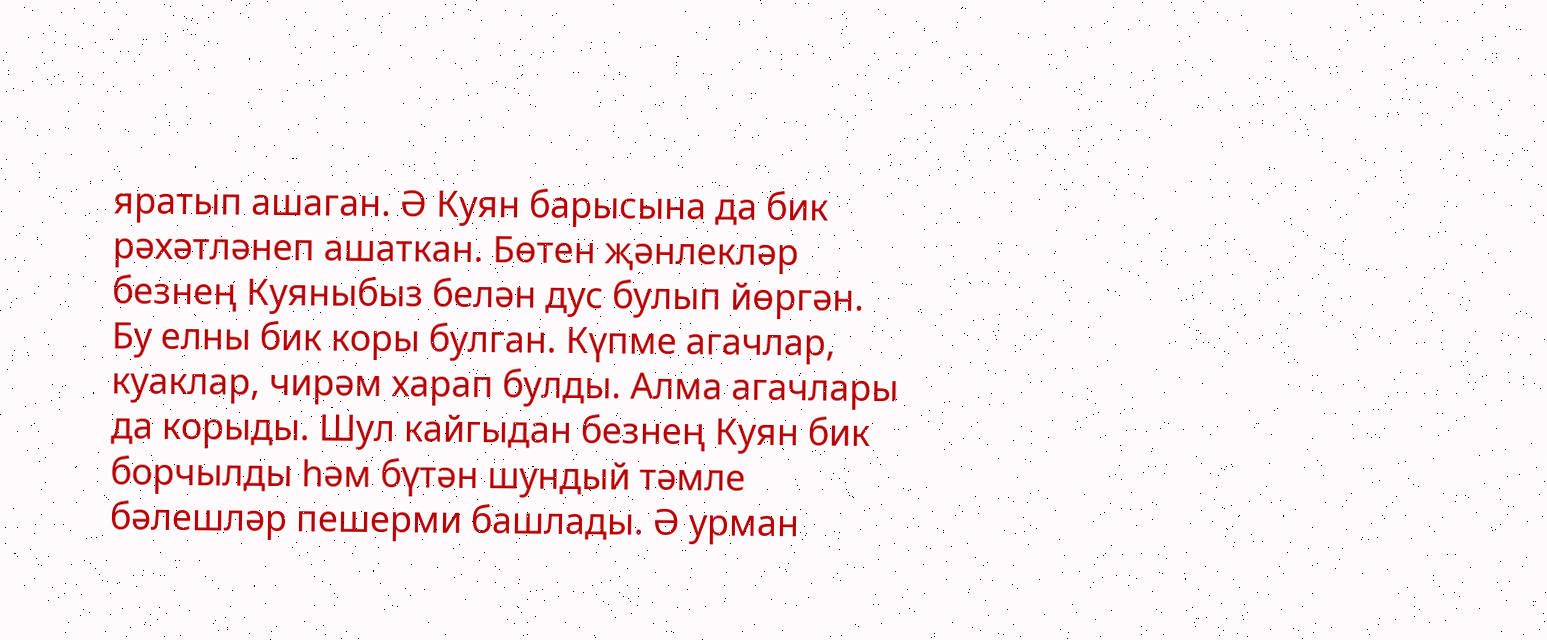яратып ашаган. Ә Куян барысына да бик рәхәтләнеп ашаткан. Бөтен җәнлекләр безнең Куяныбыз белән дус булып йөргән.
Бу елны бик коры булган. Күпме агачлар, куаклар, чирәм харап булды. Алма агачлары да корыды. Шул кайгыдан безнең Куян бик борчылды һәм бүтән шундый тәмле бәлешләр пешерми башлады. Ә урман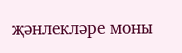җәнлекләре моны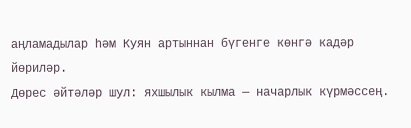аңламадылар һәм Куян артыннан бүгенге көнгә кадәр йөриләр.
Дөрес әйтәләр шул: яхшылык кылма — начарлык күрмәссең.